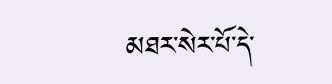མཐར་སེར་པོ་དེ་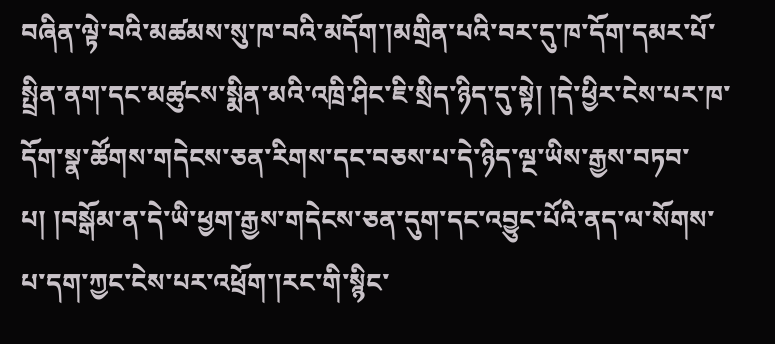བཞིན་ལྟེ་བའི་མཚམས་སུ་ཁ་བའི་མདོག་།མགྲིན་པའི་བར་དུ་ཁ་དོག་དམར་པོ་སྤྲིན་ནག་དང་མཚུངས་སྨིན་མའི་འཁྲི་ཤིང་ཇི་སྲིད་ཉིད་དུ་སྟེ། །དེ་ཕྱིར་ངེས་པར་ཁ་དོག་སྣ་ཚོགས་གདེངས་ཅན་རིགས་དང་བཅས་པ་དེ་ཉིད་ལྔ་ཡིས་རྒྱས་བཏབ་པ། །བསྒོམ་ན་དེ་ཡི་ཕྱག་རྒྱས་གདེངས་ཅན་དུག་དང་འབྱུང་པོའི་ནད་ལ་སོགས་པ་དག་ཀྱང་ངེས་པར་འཕྲོག་།རང་གི་སྙིང་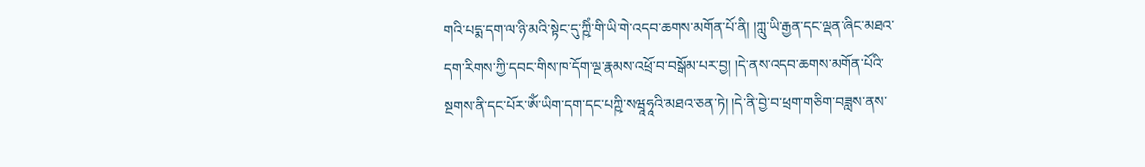གའི་པདྨ་དག་ལ་ཉི་མའི་སྟེང་དུ་ཀྵིཾ་གི་ཡི་གེ་འདབ་ཆགས་མགོན་པོ་ནི། །ཀླུ་ཡི་རྒྱན་དང་ལྡན་ཞིང་མཐའ་དག་རིགས་ཀྱི་དབང་གིས་ཁ་དོག་ལྔ་རྣམས་འཕྲོ་བ་བསྒོམ་པར་བྱ། །དེ་ནས་འདབ་ཆགས་མགོན་པོའི་སྔགས་ནི་དང་པོར་ཨོཾ་ཡིག་དག་དང་པཀྵི་སཝཱཧཱའི་མཐའ་ཅན་ཏེ། །དེ་ནི་བྱེ་བ་ཕྲག་གཅིག་བཟླས་ནས་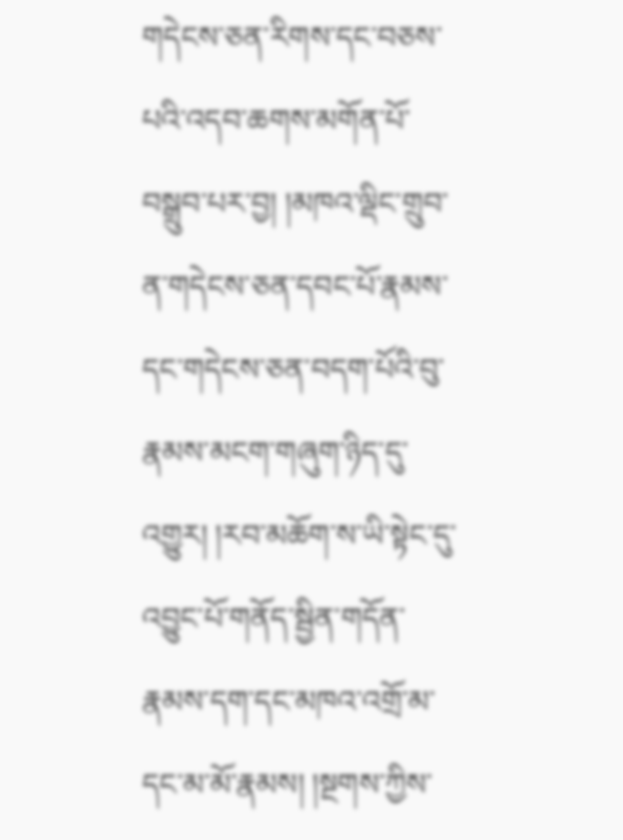གདེངས་ཅན་རིགས་དང་བཅས་པའི་འདབ་ཆགས་མགོན་པོ་བསྒྲུབ་པར་བྱ། །མཁའ་ལྡིང་གྲུབ་ན་གདེངས་ཅན་དབང་པོ་རྣམས་དང་གདེངས་ཅན་བདག་པོའི་བུ་རྣམས་མངག་གཞུག་ཉིད་དུ་འགྱུར། །རབ་མཆོག་ས་ཡི་སྟེང་དུ་འབྱུང་པོ་གནོད་སྦྱིན་གདོན་རྣམས་དག་དང་མཁའ་འགྲོ་མ་དང་མ་མོ་རྣམས། །སྔགས་ཀྱིས་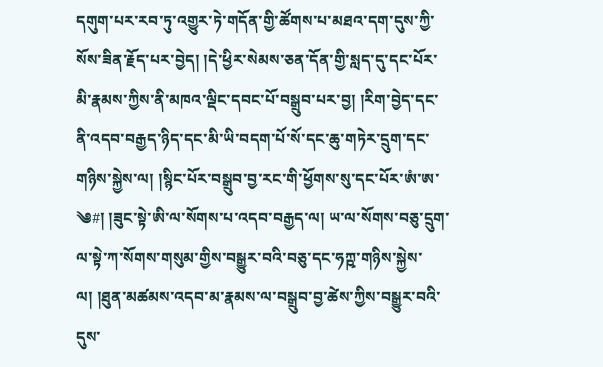དགུག་པར་རབ་ཏུ་འགྱུར་ཏེ་གདོན་གྱི་ཚོགས་པ་མཐའ་དག་དུས་ཀྱི་སོས་ཟིན་རྗོད་པར་བྱེད། །དེ་ཕྱིར་སེམས་ཅན་དོན་གྱི་སླད་དུ་དང་པོར་མི་རྣམས་ཀྱིས་ནི་མཁའ་ལྡིང་དབང་པོ་བསྒྲུབ་པར་བྱ། །རིག་བྱེད་དང་ནི་འདབ་བརྒྱད་ཉིད་དང་མི་ཡི་བདག་པོ་སོ་དང་ཆུ་གཏེར་དྲུག་དང་གཉིས་སྐྱེས་ལ། །སྙིང་པོར་བསྒྲུབ་བྱ་རང་གི་ཕྱོགས་སུ་དང་པོར་ཨཾ་ཨ་
༄#། །ཟུང་སྟེ་ཨི་ལ་སོགས་པ་འདབ་བརྒྱད་ལ། ཡ་ལ་སོགས་བཅུ་དྲུག་ལ་སྟེ་ཀ་སོགས་གསུམ་གྱིས་བསྒྱུར་བའི་བཅུ་དང་ཧཀྵ་གཉིས་སྐྱེས་ལ། །ཐུན་མཚམས་འདབ་མ་རྣམས་ལ་བསྒྲུབ་བྱ་ཚེས་ཀྱིས་བསྒྱུར་བའི་དུས་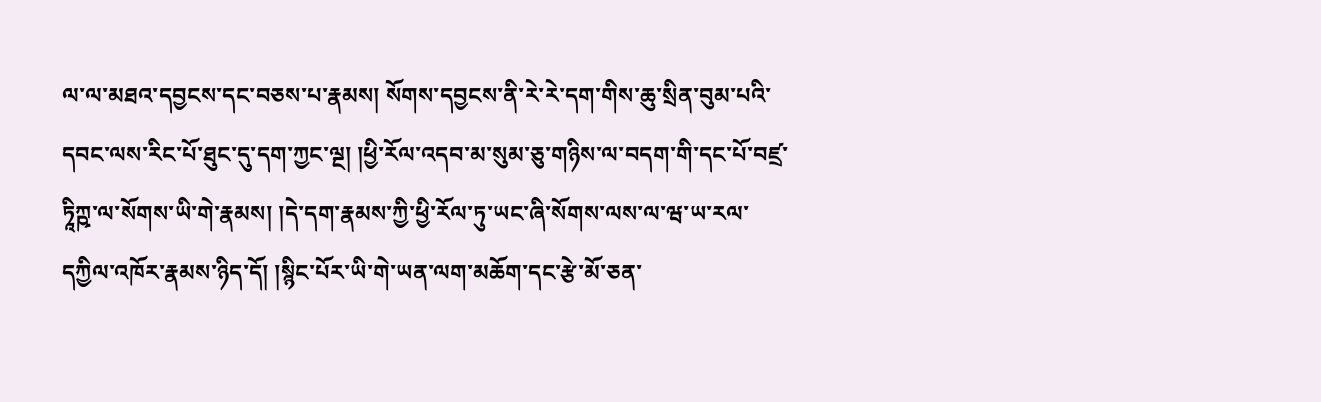ལ་ལ་མཐའ་དབྱངས་དང་བཅས་པ་རྣམས། སོགས་དབྱངས་ནི་རེ་རེ་དག་གིས་ཆུ་སྲིན་བུམ་པའི་དབང་ལས་རིང་པོ་ཐུང་དུ་དག་ཀྱང་ལྔ། །ཕྱི་རོལ་འདབ་མ་སུམ་ཅུ་གཉིས་ལ་བདག་གི་དང་པོ་བཛྲ་ཏཱིཀྵ་ལ་སོགས་ཡི་གེ་རྣམས། །དེ་དག་རྣམས་ཀྱི་ཕྱི་རོལ་ཏུ་ཡང་ཞི་སོགས་ལས་ལ་ཝ་ཡ་རལ་དཀྱིལ་འཁོར་རྣམས་ཉིད་དོ། །སྙིང་པོར་ཡི་གེ་ཡན་ལག་མཆོག་དང་རྩེ་མོ་ཅན་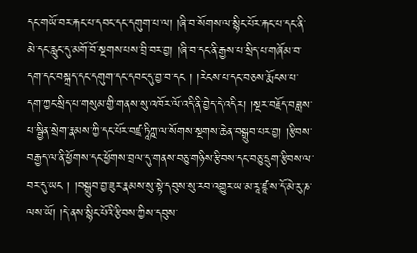དང་གཡོ་བར་རྐང་པ་དབང་དང་དགུག་པ་ལ། །ཞི་བ་སོགས་ལ་སྙིང་པོར་རྐང་པ་དང་ནི་མེ་དང་རླུང་དུ་མགོ་བོ་སྔགས་པས་བྲི་བར་བྱ། །ཞི་བ་དང་ནི་རྒྱས་པ་སྲིད་པ་གཞོམ་བ་དག་དང་བསྐྲད་དང་དགུག་དང་དབང་དུ་བྱ་བ་དང ། །རེངས་པ་དང་བཅས་རྨོངས་པ་དག་ཀྱང་སྲིད་པ་གསུམ་གྱི་གནས་སུ་འཁོར་ལོ་འདི་ནི་བྱེད་དེ་འདིར། །སྔར་བརྗོད་བཟླས་པ་སྦྱིན་སྲེག་རྣམས་ཀྱི་དང་པོར་བཛྲ་ཏཱིཀྵ་ལ་སོགས་སྔགས་ཆེན་བསྒྲུབ་པར་བྱ། །རྩིབས་བརྒྱད་ལ་ནི་ཕྱོགས་དང་ཕྱོགས་བྲལ་དུ་གནས་བཅུ་གཉིས་རྩིབས་དང་བཅུ་དྲུག་རྩིབས་ལ་བར་དུ་ཡང ། །བསྒྲུབ་བྱ་ཟུར་རྣམས་སུ་སྟེ་དབུས་སུ་རབ་འགྱུར་ཡ་མ་རཱ་ཛཱ་ས་དོ་མེ་རུ་ཎ་ལས་ཡོ། །དེ་ནས་སྙིང་པོའི་རྩིབས་ཀྱིས་དབུས་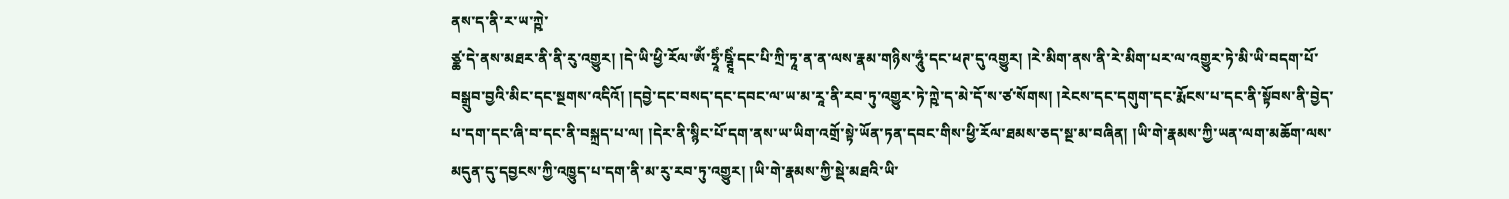ནས་ད་ནི་ར་ཡ་ཀྵེ་
ཙྪ་དེ་ནས་མཐར་ནི་ནི་རུ་འགྱུར། །དེ་ཡི་ཕྱི་རོལ་ཨོཾ་ཧྲཱིཾ་ཥྚཱིཾ་དང་པི་ཀྲི་ཏཱ་ན་ན་ལས་རྣམ་གཉིས་ཧཱུཾ་དང་ཕཊ་དུ་འགྱུར། །རེ་མིག་ནས་ནི་རེ་མིག་པར་ལ་འགྱུར་ཏེ་མི་ཡི་བདག་པོ་བསྒྲུབ་བྱའི་མིང་དང་སྔགས་འདིའོ། །དབྱེ་དང་བསད་དང་དབང་ལ་ཡ་མ་རཱ་ནི་རབ་ཏུ་འགྱུར་ཏེ་ཀྵེ་ད་མེ་དོ་ས་ཙ་སོགས། །རེངས་དང་དགུག་དང་རྨོངས་པ་དང་ནི་སྟོབས་ནི་བྱེད་པ་དག་དང་ཞི་བ་དང་ནི་བསྐྲད་པ་ལ། །དེར་ནི་སྙིང་པོ་དག་ནས་ཡ་ཡིག་འགྲོ་སྟེ་ཡོན་ཏན་དབང་གིས་ཕྱི་རོལ་ཐམས་ཅད་སྔ་མ་བཞིན། །ཡི་གེ་རྣམས་ཀྱི་ཡན་ལག་མཆོག་ལས་མདུན་དུ་དབྱངས་ཀྱི་འཁྱུད་པ་དག་ནི་མ་རུ་རབ་ཏུ་འགྱུར། །ཡི་གེ་རྣམས་ཀྱི་སྡེ་མཐའི་ཡི་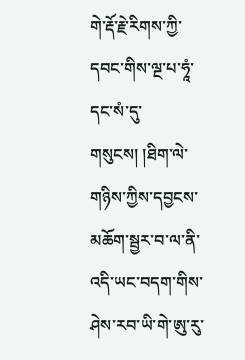གེ་རྡོ་རྗེ་རིགས་ཀྱི་དབང་གིས་ལྔ་པ་ཧཱཾ་དང་སཾ་དུ་གསུངས། །ཐིག་ལེ་གཉིས་ཀྱིས་དབྱངས་མཆོག་སྦྱར་བ་ལ་ནི་འདི་ཡང་བདག་གིས་ཤེས་རབ་ཡི་གེ་ཨུ་རུ་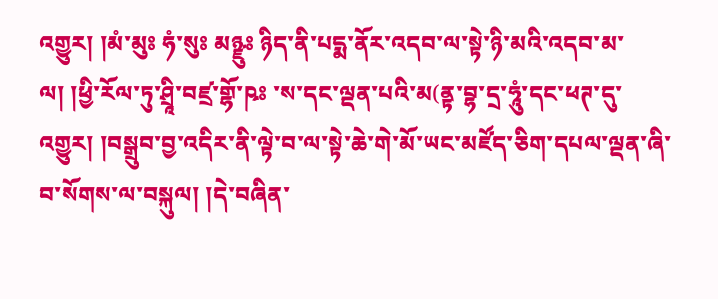འགྱུར། །མཾ་མུཿ ཧཾ་སུཿ མཉྫུཿ ཉིད་ནི་པདྨ་ནོར་འདབ་ལ་སྟེ་ཉི་མའི་འདབ་མ་ལ། །ཕྱི་རོལ་ཏུ་ཤྲཱི་བཛྲ་གྷོ་ཥཿ ་ས་དང་ལྡན་པའི་མ(ནྟ་བྷ་དྲ་ཧཱུཾ་དང་ཕཊ་དུ་འགྱུར། །བསྒྲུབ་བྱ་འདིར་ནི་ལྟེ་བ་ལ་སྟེ་ཆེ་གེ་མོ་ཡང་མཛོད་ཅིག་དཔལ་ལྡན་ཞི་བ་སོགས་ལ་བསྐུལ། །དེ་བཞིན་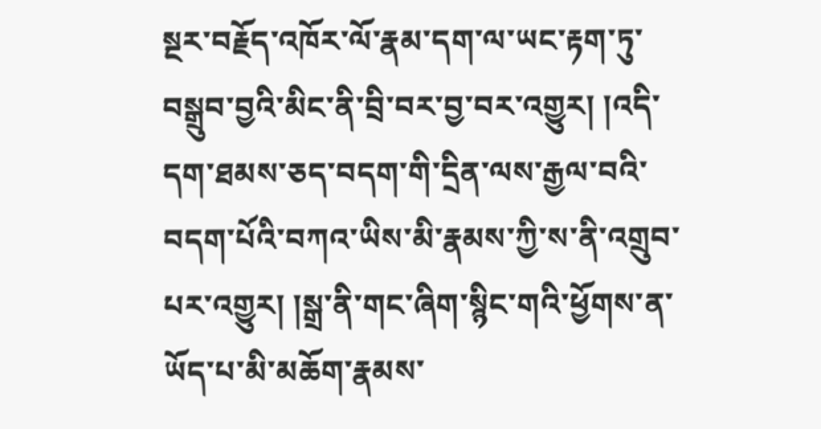སྔར་བརྗོད་འཁོར་ལོ་རྣམ་དག་ལ་ཡང་རྟག་ཏུ་བསྒྲུབ་བྱའི་མིང་ནི་བྲི་བར་བྱ་བར་འགྱུར། །འདི་དག་ཐམས་ཅད་བདག་གི་དྲིན་ལས་རྒྱལ་བའི་བདག་པོའི་བཀའ་ཡིས་མི་རྣམས་ཀྱི་ས་ནི་འགྲུབ་པར་འགྱུར། །སྒྲ་ནི་གང་ཞིག་སྙིང་གའི་ཕྱོགས་ན་ཡོད་པ་མི་མཆོག་རྣམས་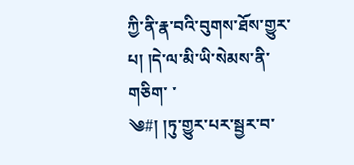ཀྱི་ནི་རྣ་བའི་བུགས་ཐོས་གྱུར་པ། །དེ་ལ་མི་ཡི་སེམས་ནི་གཅིག་ ་
༄#། །ཏུ་གྱུར་པར་སྦྱར་བ་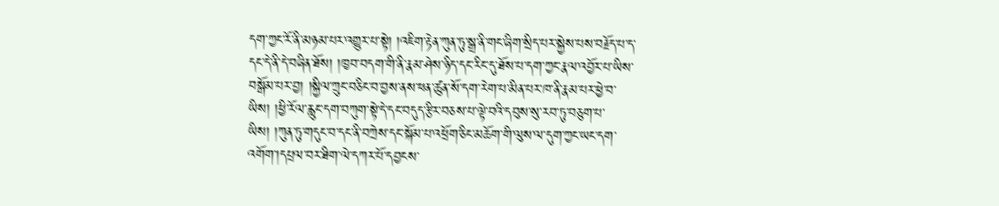དག་ཀྱང་རོ་ནི་མཉམ་པར་འགྱུར་པ་སྟེ། །འཇིག་རྟེན་ཀུན་ཏུ་སྒྲ་ནི་གང་ཞིག་སྲིད་པར་སྐྱེས་པས་བརྗོད་པ་ད་དང་དེ་ནི་དེ་བཞིན་ཐོས། །ཁྱབ་བདག་གི་ནི་རྣམ་ཤེས་ཉིད་དང་རིང་དུ་ཐོས་པ་དག་ཀྱང་རྣལ་འབྱོར་པ་ཡིས་བསྒོམ་པར་བྱ། །སྐྱིལ་ཀྲུང་བཅིང་བ་བྱས་ནས་ཕན་ཚུན་སོ་དག་རེག་པ་མིན་པར་ཁ་ནི་རྣམ་པར་ཕྱེ་བ་ཡིས། །ཕྱི་རོལ་རླུང་དག་བཀུག་སྟེ་དེ་དང་བདུད་རྩིར་བཅས་པ་ལྟེ་བའི་དབུས་སུ་རབ་ཏུ་བཅུག་པ་ཡིས། །ཀུན་ཏུ་གདུང་བ་དང་ནི་བཀྲེས་དང་སྐོམ་པ་འཕྲོག་ཅིང་མཆོག་གི་ལུས་ལ་དུག་ཀྱང་ཡང་དག་འགོག་།དཔྲལ་བར་ཐིག་ལེ་དཀར་པོ་དབྱངས་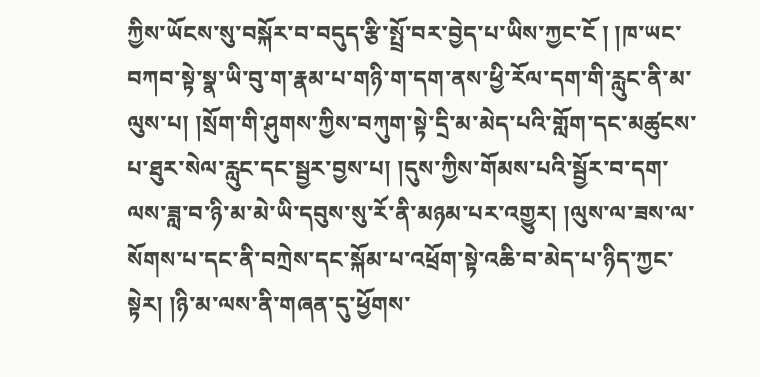ཀྱིས་ཡོངས་སུ་བསྐོར་བ་བདུད་རྩི་སྤྲོ་བར་བྱེད་པ་ཡིས་ཀྱང་ངོ ། །ཁ་ཡང་བཀབ་སྟེ་སྣ་ཡི་བུ་ག་རྣམ་པ་གཉི་ག་དག་ནས་ཕྱི་རོལ་དག་གི་རླུང་ནི་མ་ལུས་པ། །སྲོག་གི་ཤུགས་ཀྱིས་བཀུག་སྟེ་དྲི་མ་མེད་པའི་གློག་དང་མཚུངས་པ་ཐུར་སེལ་རླུང་དང་སྦྱར་བྱས་པ། །དུས་ཀྱིས་གོམས་པའི་སྦྱོར་བ་དག་ལས་ཟླ་བ་ཉི་མ་མེ་ཡི་དབུས་སུ་རོ་ནི་མཉམ་པར་འགྱུར། །ལུས་ལ་ཟས་ལ་སོགས་པ་དང་ནི་བཀྲེས་དང་སྐོམ་པ་འཕྲོག་སྟེ་འཆི་བ་མེད་པ་ཉིད་ཀྱང་སྟེར། །ཉི་མ་ལས་ནི་གཞན་དུ་ཕྱོགས་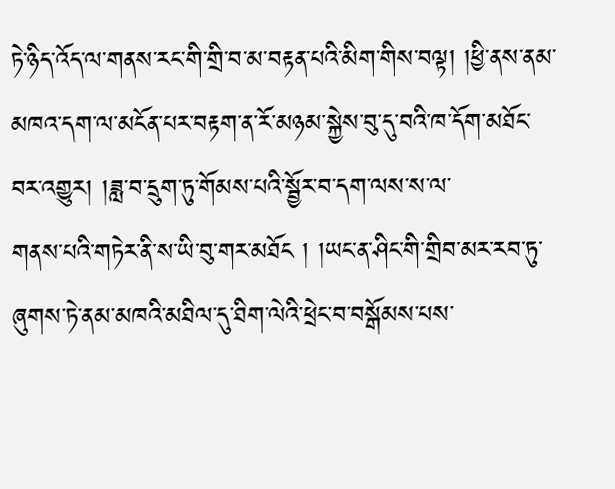ཏེ་ཉིད་འོད་ལ་གནས་རང་གི་གྲི་བ་མ་བརྟན་པའི་མིག་གིས་བལྟ། །ཕྱི་ནས་ནམ་མཁའ་དག་ལ་མངོན་པར་བརྟག་ན་རོ་མཉམ་སྐྱེས་བུ་དུ་བའི་ཁ་དོག་མཐོང་བར་འགྱུར། །ཟླ་བ་དྲུག་ཏུ་གོམས་པའི་སྦྱོར་བ་དག་ལས་ས་ལ་
གནས་པའི་གཏེར་ནི་ས་ཡི་བུ་གར་མཐོང ། །ཡང་ན་ཤིང་གི་གྲིབ་མར་རབ་ཏུ་ཞུགས་ཏེ་ནམ་མཁའི་མཐིལ་དུ་ཐིག་ལེའི་ཕྲེང་བ་བསྒོམས་པས་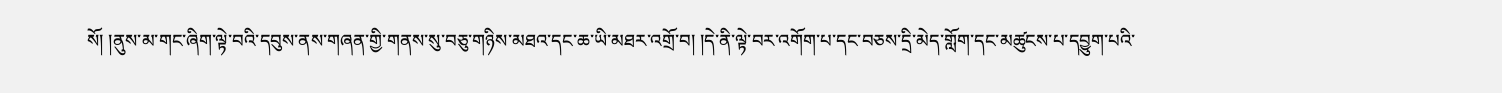སོ། །ནུས་མ་གང་ཞིག་ལྟེ་བའི་དབུས་ནས་གཞན་གྱི་གནས་སུ་བཅུ་གཉིས་མཐའ་དང་ཆ་ཡི་མཐར་འགྲོ་བ། །དེ་ནི་ལྟེ་བར་འགོག་པ་དང་བཅས་དྲི་མེད་གློག་དང་མཚུངས་པ་དབྱུག་པའི་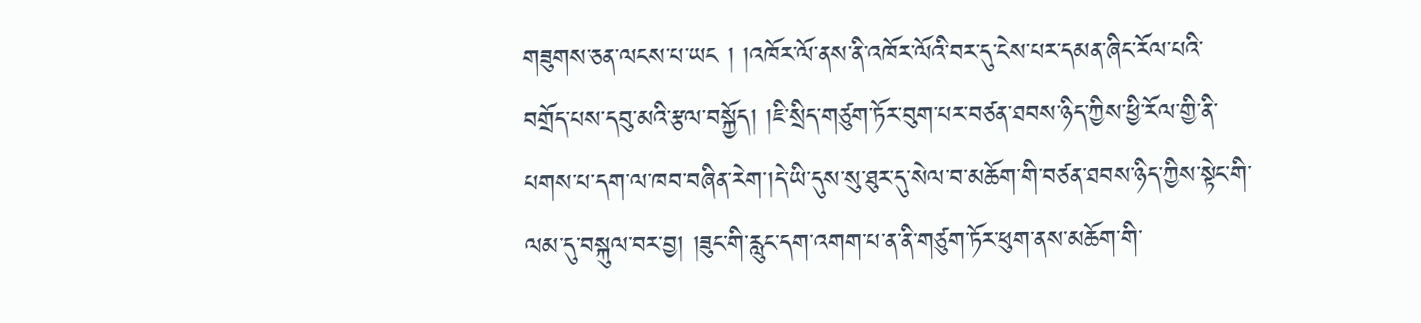གཟུགས་ཅན་ལངས་པ་ཡང ། །འཁོར་ལོ་ནས་ནི་འཁོར་ལོའི་བར་དུ་ངེས་པར་དམན་ཞིང་རོལ་པའི་བགྲོད་པས་དབུ་མའི་རྩལ་བསྐྱོད། །ཇི་སྲིད་གཙུག་ཏོར་བུག་པར་བཙན་ཐབས་ཉིད་ཀྱིས་ཕྱི་རོལ་གྱི་ནི་པགས་པ་དག་ལ་ཁབ་བཞིན་རེག་།དེ་ཡི་དུས་སུ་ཐུར་དུ་སེལ་བ་མཆོག་གི་བཙན་ཐབས་ཉིད་ཀྱིས་སྟེང་གི་ལམ་དུ་བསྐུལ་བར་བྱ། །ཟུང་གི་རླུང་དག་འགག་པ་ན་ནི་གཙུག་ཏོར་ཕུག་ནས་མཆོག་གི་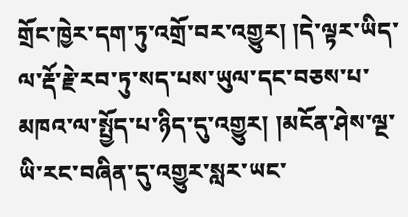གྲོང་ཁྱེར་དག་ཏུ་འགྲོ་བར་འགྱུར། །དེ་ལྟར་ཡིད་ལ་རྡོ་རྗེ་རབ་ཏུ་སད་པས་ཡུལ་དང་བཅས་པ་མཁའ་ལ་སྤྱོད་པ་ཉིད་དུ་འགྱུར། །མངོན་ཤེས་ལྔ་ཡི་རང་བཞིན་དུ་འགྱུར་སླར་ཡང་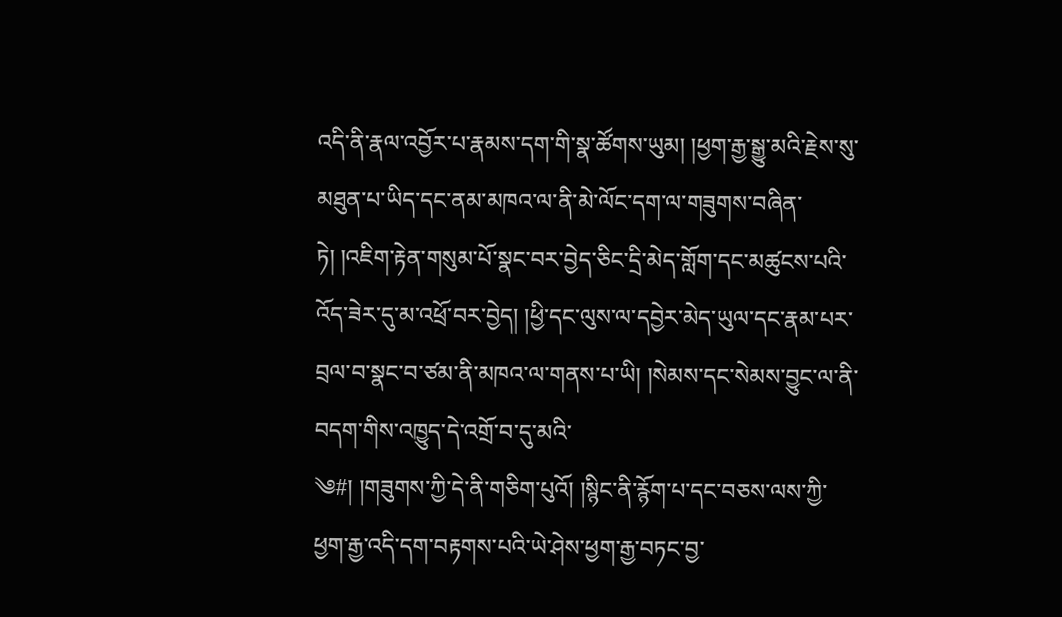འདི་ནི་རྣལ་འབྱོར་པ་རྣམས་དག་གི་སྣ་ཚོགས་ཡུམ། །ཕྱག་རྒྱ་སྒྱུ་མའི་རྗེས་སུ་མཐུན་པ་ཡིད་དང་ནམ་མཁའ་ལ་ནི་མེ་ལོང་དག་ལ་གཟུགས་བཞིན་ཏེ། །འཇིག་རྟེན་གསུམ་པོ་སྣང་བར་བྱེད་ཅིང་དྲི་མེད་གློག་དང་མཚུངས་པའི་འོད་ཟེར་དུ་མ་འཕྲོ་བར་བྱེད། །ཕྱི་དང་ལུས་ལ་དབྱེར་མེད་ཡུལ་དང་རྣམ་པར་བྲལ་བ་སྣང་བ་ཙམ་ནི་མཁའ་ལ་གནས་པ་ཡི། །སེམས་དང་སེམས་བྱུང་ལ་ནི་བདག་གིས་འཁྱུད་དེ་འགྲོ་བ་དུ་མའི་
༄#། །གཟུགས་ཀྱི་དེ་ནི་གཅིག་པུའོ། །སྙིང་ནི་རྙོག་པ་དང་བཅས་ལས་ཀྱི་ཕྱག་རྒྱ་འདི་དག་བརྟགས་པའི་ཡེ་ཤེས་ཕྱག་རྒྱ་བཏང་བྱ་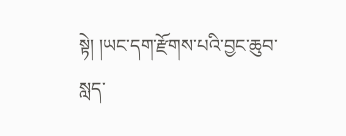སྟེ། །ཡང་དག་རྫོགས་པའི་བྱང་ཆུབ་སླད་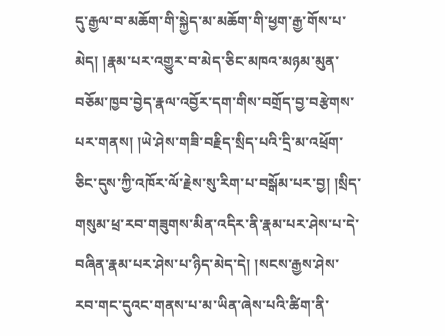དུ་རྒྱལ་བ་མཆོག་གི་སྐྱེད་མ་མཆོག་གི་ཕྱག་རྒྱ་གོས་པ་མེད། །རྣམ་པར་འགྱུར་བ་མེད་ཅིང་མཁའ་མཉམ་མུན་བཅོམ་ཁྱབ་བྱེད་རྣལ་འབྱོར་དག་གིས་བགྲོད་བྱ་བརྩེགས་པར་གནས། །ཡེ་ཤེས་གཟི་བརྗིད་སྲིད་པའི་དྲི་མ་འཕྲོག་ཅིང་དུས་ཀྱི་འཁོར་ལོ་རྗེས་སུ་རིག་པ་བསྒོམ་པར་བྱ། །སྲིད་གསུམ་ཕྲ་རབ་གཟུགས་མིན་འདིར་ནི་རྣམ་པར་ཤེས་པ་དེ་བཞིན་རྣམ་པར་ཤེས་པ་ཉིད་མེད་དེ། །སངས་རྒྱས་ཤེས་རབ་གང་དུའང་གནས་པ་མ་ཡིན་ཞེས་པའི་ཚིག་ནི་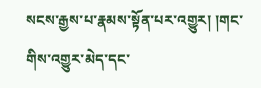སངས་རྒྱས་པ་རྣམས་སྟོན་པར་འགྱུར། །གང་གིས་འགྱུར་མེད་དང་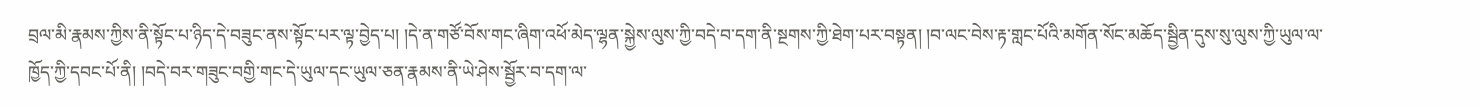བྲལ་མི་རྣམས་ཀྱིས་ནི་སྟོང་པ་ཉིད་དེ་བཟུང་ནས་སྟོང་པར་ལྟ་བྱེད་པ། །དེ་ན་གཙོ་བོས་གང་ཞིག་འཕོ་མེད་ལྷན་སྐྱེས་ལུས་ཀྱི་བདེ་བ་དག་ནི་སྔགས་ཀྱི་ཐེག་པར་བསྟན། །བ་ལང་བེས་རྟ་གླང་པོའི་མགོན་སོང་མཆོད་སྦྱིན་དུས་སུ་ལུས་ཀྱི་ཡུལ་ལ་ཁྱོད་ཀྱི་དབང་པོ་ནི། །བདེ་བར་གཟུང་བགྱི་གང་དེ་ཡུལ་དང་ཡུལ་ཅན་རྣམས་ནི་ཡེ་ཤེས་སྦྱོར་བ་དག་ལ་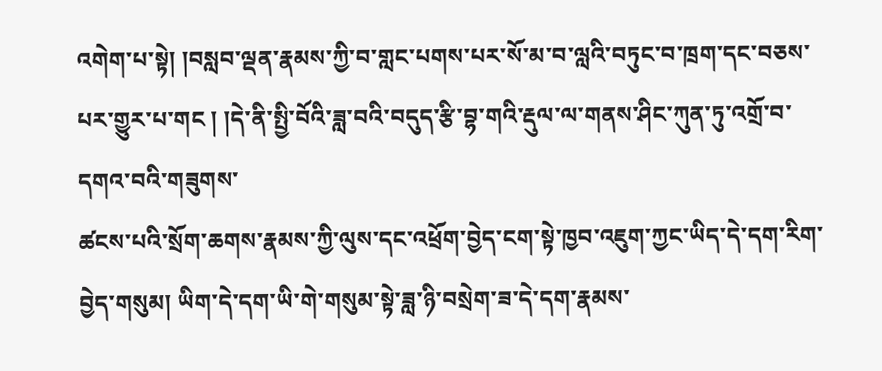འགེག་པ་སྟེ། །བསླབ་ལྡན་རྣམས་ཀྱི་བ་གླང་པགས་པར་སོ་མ་བ་ལླའི་བཏུང་བ་ཁྲག་དང་བཅས་པར་གྱུར་པ་གང ། །དེ་ནི་སྤྱི་བོའི་ཟླ་བའི་བདུད་རྩི་བྷ་གའི་རྡུལ་ལ་གནས་ཤིང་ཀུན་ཏུ་འགྲོ་བ་དགའ་བའི་གཟུགས་
ཚངས་པའི་སྲོག་ཆགས་རྣམས་ཀྱི་ལུས་དང་འཕྲོག་བྱེད་ངག་སྟེ་ཁྱབ་འཇུག་ཀྱང་ཡིད་དེ་དག་རིག་བྱེད་གསུམ། ཡིག་དེ་དག་ཡི་གེ་གསུམ་སྟེ་ཟླ་ཉི་བསྲེག་ཟ་དེ་དག་རྣམས་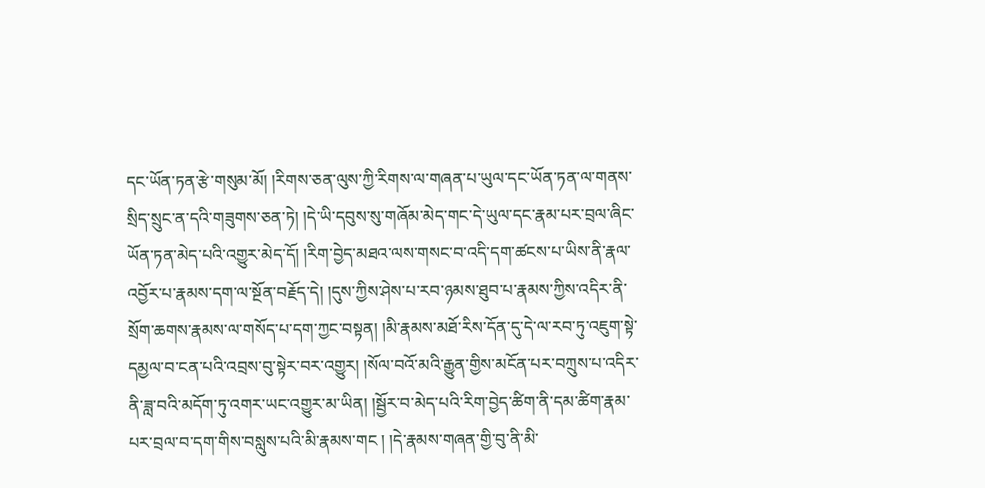དང་ཡོན་ཏན་རྩེ་གསུམ་མོ། །རིགས་ཅན་ལུས་ཀྱི་རིགས་ལ་གཞན་པ་ཡུལ་དང་ཡོན་ཏན་ལ་གནས་སྲིད་སྲུང་ན་དའི་གཟུགས་ཅན་ཏེ། །དེ་ཡི་དབུས་སུ་གཞོམ་མེད་གང་དེ་ཡུལ་དང་རྣམ་པར་བྲལ་ཞིང་ཡོན་ཏན་མེད་པའི་འགྱུར་མེད་དོ། །རིག་བྱེད་མཐའ་ལས་གསང་བ་འདི་དག་ཚངས་པ་ཡིས་ནི་རྣལ་འབྱོར་པ་རྣམས་དག་ལ་སྔོན་བརྗོད་དེ། །དུས་ཀྱིས་ཤེས་པ་རབ་ཉམས་ཐུབ་པ་རྣམས་ཀྱིས་འདིར་ནི་སྲོག་ཆགས་རྣམས་ལ་གསོད་པ་དག་ཀྱང་བསྟན། །མི་རྣམས་མཐོ་རིས་དོན་དུ་དེ་ལ་རབ་ཏུ་འཇུག་སྟེ་དམྱལ་བ་ངན་པའི་འབྲས་བུ་སྟེར་བར་འགྱུར། །སོལ་བའོ་མའི་རྒྱུན་གྱིས་མངོན་པར་བཀྲུས་པ་འདིར་ནི་ཟླ་བའི་མདོག་ཏུ་འགར་ཡང་འགྱུར་མ་ཡིན། །སྦྱོར་བ་མེད་པའི་རིག་བྱེད་ཚིག་ནི་དམ་ཚིག་རྣམ་པར་བྲལ་བ་དག་གིས་བསླུས་པའི་མི་རྣམས་གང ། །དེ་རྣམས་གཞན་གྱི་བུ་ནི་མི་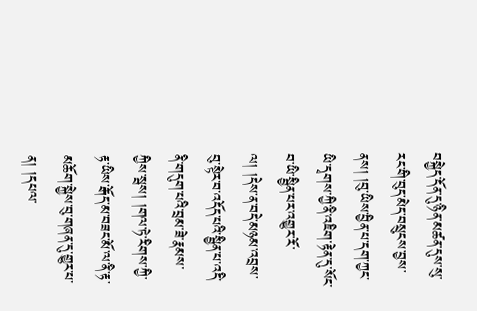བསྐྱེད་དོན་དུ་ཉིན་མཚན་དུས་སུ་རང་གི་བུད་མེད་བསྲུངས་བྱས་ནས། །བུ་ཡིས་བྱིན་པ་དག་ཀྱང་ཡི་དྭགས་ཀྱི་ནི་འཇིག་རྟེན་དུ་སོང་བ་ཡི་སྦྱིན་པར་འགྱུར་རོ་ལ། །དེས་ན་བདེ་མཉམ་འབྲས་བུ་སྟེར་བ་འདོད་པའི་སྦྱིན་པ་འདི་ནི་གདུག་པའི་བྲམ་ཟེ་རྣམས་ཀྱིས་སྦས། །གལ་ཏེ་རིགས་ཀྱི་རྟ་ཡིས་རྒོད་མ་བཟང་མོ་ལ་ནི་རྟ་མཆོག་སྐྱེས་བུ་གཞན་དུ་གྱུར་པ་ན། །དཔལ་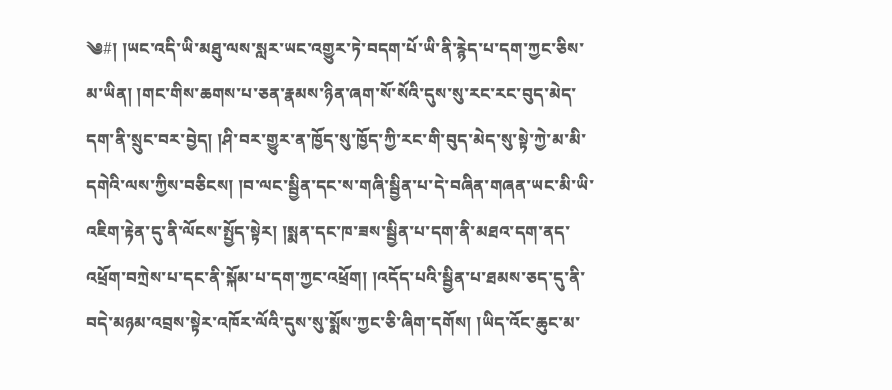༄#། །ཡང་འདི་ཡི་མཐུ་ལས་སླར་ཡང་འགྱུར་ཏེ་བདག་པོ་ཡི་ནི་རྙེད་པ་དག་ཀྱང་ཅིས་མ་ཡིན། །གང་གིས་ཆགས་པ་ཅན་རྣམས་ཉིན་ཞག་སོ་སོའི་དུས་སུ་རང་རང་བུད་མེད་དག་ནི་སྲུང་བར་བྱེད། །ཤི་བར་གྱུར་ན་ཁྱོད་སུ་ཁྱོད་ཀྱི་རང་གི་བུད་མེད་སུ་སྟེ་ཀྱེ་མ་མི་དགེའི་ལས་ཀྱིས་བཅིངས། །བ་ལང་སྦྱིན་དང་ས་གཞི་སྦྱིན་པ་དེ་བཞིན་གཞན་ཡང་མི་ཡི་འཇིག་རྟེན་དུ་ནི་ལོངས་སྤྱོད་སྟེར། །སྨན་དང་ཁ་ཟས་སྦྱིན་པ་དག་ནི་མཐའ་དག་ནད་འཕྲོག་བཀྲེས་པ་དང་ནི་སྐོམ་པ་དག་ཀྱང་འཕྲོག། །འདོད་པའི་སྦྱིན་པ་ཐམས་ཅད་དུ་ནི་བདེ་མཉམ་འབྲས་སྟེར་འཁོར་ལོའི་དུས་སུ་སྨོས་ཀྱང་ཅི་ཞིག་དགོས། །ཡིད་འོང་ཆུང་མ་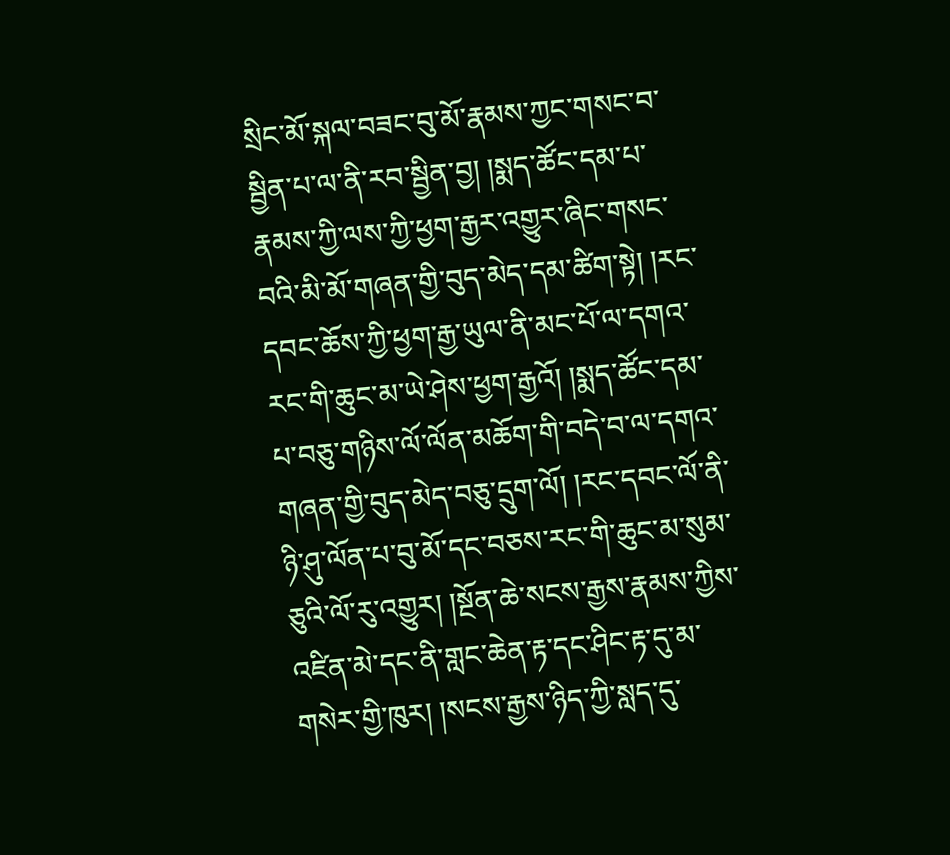སྲིང་མོ་སྐལ་བཟང་བུ་མོ་རྣམས་ཀྱང་གསང་བ་སྦྱིན་པ་ལ་ནི་རབ་སྦྱིན་བྱ། །སྨད་ཚོང་དམ་པ་རྣམས་ཀྱི་ལས་ཀྱི་ཕྱག་རྒྱར་འགྱུར་ཞིང་གསང་བའི་མི་མོ་གཞན་གྱི་བུད་མེད་དམ་ཚིག་སྟེ། །རང་དབང་ཆོས་ཀྱི་ཕྱག་རྒྱ་ཡུལ་ནི་མང་པོ་ལ་དགའ་རང་གི་ཆུང་མ་ཡེ་ཤེས་ཕྱག་རྒྱའོ། །སྨད་ཚོང་དམ་པ་བཅུ་གཉིས་ལོ་ལོན་མཆོག་གི་བདེ་བ་ལ་དགའ་གཞན་གྱི་བུད་མེད་བཅུ་དྲུག་ལོ། །རང་དབང་ལོ་ནི་ཉི་ཤུ་ལོན་པ་བུ་མོ་དང་བཅས་རང་གི་ཆུང་མ་སུམ་ཅུའི་ལོ་རུ་འགྱུར། །སྔོན་ཆེ་སངས་རྒྱས་རྣམས་ཀྱིས་འཛིན་མེ་དང་ནི་གླང་ཆེན་རྟ་དང་ཤིང་རྟ་དུ་མ་གསེར་གྱི་ཁུར། །སངས་རྒྱས་ཉིད་ཀྱི་སླད་དུ་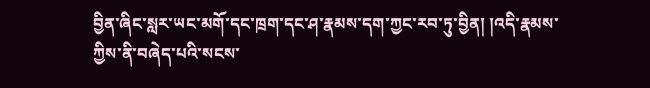བྱིན་ཞིང་སླར་ཡང་མགོ་དང་ཁྲག་དང་ཤ་རྣམས་དག་ཀྱང་རབ་ཏུ་བྱིན། །འདི་རྣམས་
ཀྱིས་ནི་བཞེད་པའི་སངས་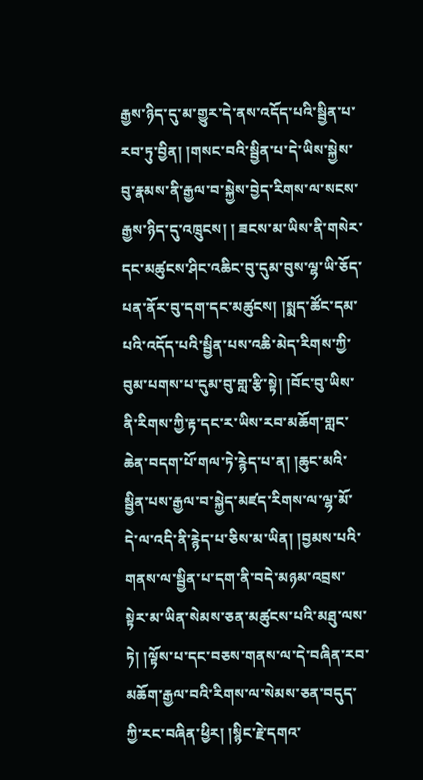རྒྱས་ཉིད་དུ་མ་གྱུར་དེ་ནས་འདོད་པའི་སྦྱིན་པ་རབ་ཏུ་བྱིན། །གསང་བའི་སྦྱིན་པ་དེ་ཡིས་སྐྱེས་བུ་རྣམས་ནི་རྒྱལ་བ་སྐྱེས་བྱེད་རིགས་ལ་སངས་རྒྱས་ཉིད་དུ་འཁྲུངས། ། ཟངས་མ་ཡིས་ནི་གསེར་དང་མཚུངས་ཤིང་འཆིང་བུ་དུམ་བུས་ལྷ་ཡི་ཅོད་པན་ནོར་བུ་དག་དང་མཚུངས། །སྨད་ཚོང་དམ་པའི་འདོད་པའི་སྦྱིན་པས་འཆི་མེད་རིགས་ཀྱི་བུམ་པགས་པ་དུམ་བུ་གླ་རྩི་སྟེ། །བོང་བུ་ཡིས་ནི་རིགས་ཀྱི་རྟ་དང་ར་ཡིས་རབ་མཆོག་གླང་ཆེན་བདག་པོ་གལ་ཏེ་རྙེད་པ་ན། །ཆུང་མའི་སྦྱིན་པས་རྒྱལ་བ་སྐྱེད་མཛད་རིགས་ལ་ལྷ་མོ་དེ་ལ་འདི་ནི་རྙེད་པ་ཅིས་མ་ཡིན། །བྱམས་པའི་གནས་ལ་སྦྱིན་པ་དག་ནི་བདེ་མཉམ་འབྲས་སྟེར་མ་ཡིན་སེམས་ཅན་མཚུངས་པའི་མཐུ་ལས་ཏེ། །ལྟོས་པ་དང་བཅས་གནས་ལ་དེ་བཞིན་རབ་མཆོག་རྒྱལ་བའི་རིགས་ལ་སེམས་ཅན་བདུད་ཀྱི་རང་བཞིན་ཕྱིར། །སྙིང་རྗེ་དགའ་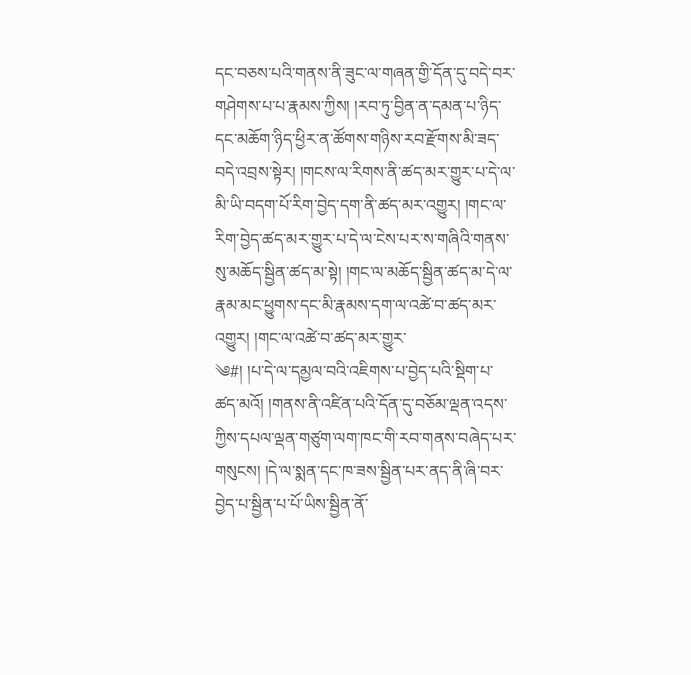དང་བཅས་པའི་གནས་ནི་ཟུང་ལ་གཞན་གྱི་དོན་དུ་བདེ་བར་གཤེགས་པ་པ་རྣམས་ཀྱིས། །རབ་ཏུ་བྱིན་ན་དམན་པ་ཉིད་དང་མཆོག་ཉིད་ཕྱིར་ན་ཚོགས་གཉིས་རབ་རྫོགས་མི་ཟད་བདེ་འབྲས་སྟེར། །གངས་ལ་རིགས་ནི་ཚད་མར་གྱུར་པ་དེ་ལ་མི་ཡི་བདག་པོ་རིག་བྱེད་དག་ནི་ཚད་མར་འགྱུར། །གང་ལ་རིག་བྱེད་ཚད་མར་གྱུར་པ་དེ་ལ་ངེས་པར་ས་གཞིའི་གནས་སུ་མཆོད་སྦྱིན་ཚད་མ་སྟེ། །གང་ལ་མཆོད་སྦྱིན་ཚད་མ་དེ་ལ་རྣམ་མང་ཕྱུགས་དང་མི་རྣམས་དག་ལ་འཚེ་བ་ཚད་མར་འགྱུར། །གང་ལ་འཚེ་བ་ཚད་མར་གྱུར་
༄#། །པ་དེ་ལ་དམྱལ་བའི་འཇིགས་པ་བྱེད་པའི་སྡིག་པ་ཚད་མའོ། །གནས་ནི་འཛིན་པའི་དོན་དུ་བཅོམ་ལྡན་འདས་ཀྱིས་དཔལ་ལྡན་གཙུག་ལག་ཁང་གི་རབ་གནས་བཞེད་པར་གསུངས། །དེ་ལ་སྨན་དང་ཁ་ཟས་སྦྱིན་པར་ནད་ནི་ཞི་བར་བྱེད་པ་སྦྱིན་པ་པོ་ཡིས་སྦྱིན་ནོ་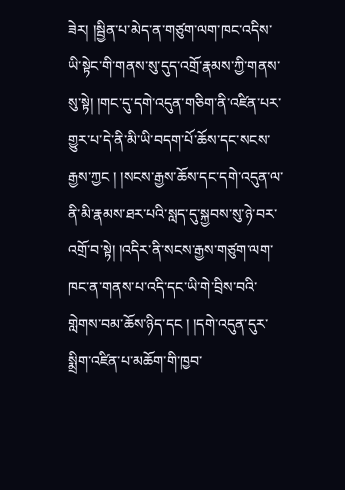ཟེར། །སྦྱིན་པ་མེད་ན་གཙུག་ལག་ཁང་འདིས་ཡི་སྟེང་གི་གནས་སུ་དུད་འགྲོ་རྣམས་ཀྱི་གནས་སུ་སྟེ། །གང་དུ་དགེ་འདུན་གཅིག་ནི་འཛིན་པར་གྱུར་པ་དེ་ནི་མི་ཡི་བདག་པོ་ཆོས་དང་སངས་རྒྱས་ཀྱང ། །སངས་རྒྱས་ཆོས་དང་དགེ་འདུན་ལ་ནི་མི་རྣམས་ཐར་པའི་སླད་དུ་སྐྱབས་སུ་ཉེ་བར་འགྲོ་བ་སྟེ། །འདིར་ནི་སངས་རྒྱས་གཙུག་ལག་ཁང་ན་གནས་པ་འདི་དང་ཡི་གེ་བྲིས་བའི་གླེགས་བམ་ཆོས་ཉིད་དང ། །དགེ་འདུན་དུར་སྨྲིག་འཛིན་པ་མཆོག་གི་ཁྱབ་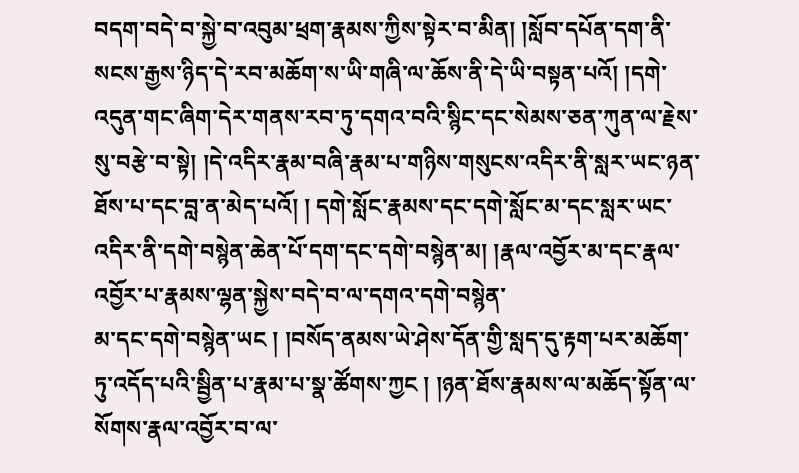བདག་བདེ་བ་སྐྱེ་བ་འབུམ་ཕྲག་རྣམས་ཀྱིས་སྟེར་བ་མིན། །སློབ་དཔོན་དག་ནི་སངས་རྒྱས་ཉིད་དེ་རབ་མཆོག་ས་ཡི་གཞི་ལ་ཆོས་ནི་དེ་ཡི་བསྟན་པའོ། །དགེ་འདུན་གང་ཞིག་དེར་གནས་རབ་ཏུ་དགའ་བའི་སྙིང་དང་སེམས་ཅན་ཀུན་ལ་རྗེས་སུ་བརྩེ་བ་སྟེ། །དེ་འདིར་རྣམ་བཞི་རྣམ་པ་གཉིས་གསུངས་འདིར་ནི་སླར་ཡང་ཉན་ཐོས་པ་དང་བླ་ན་མེད་པའོ། ། དགེ་སློང་རྣམས་དང་དགེ་སློང་མ་དང་སླར་ཡང་འདིར་ནི་དགེ་བསྙེན་ཆེན་པོ་དག་དང་དགེ་བསྙེན་མ། །རྣལ་འབྱོར་མ་དང་རྣལ་འབྱོར་པ་རྣམས་ལྷན་སྐྱེས་བདེ་བ་ལ་དགའ་དགེ་བསྙེན་
མ་དང་དགེ་བསྙེན་ཡང ། །བསོད་ནམས་ཡེ་ཤེས་དོན་གྱི་སླད་དུ་རྟག་པར་མཆོག་ཏུ་འདོད་པའི་སྦྱིན་པ་རྣམ་པ་སྣ་ཚོགས་ཀྱང ། །ཉན་ཐོས་རྣམས་ལ་མཆོད་སྟོན་ལ་སོགས་རྣལ་འབྱོར་བ་ལ་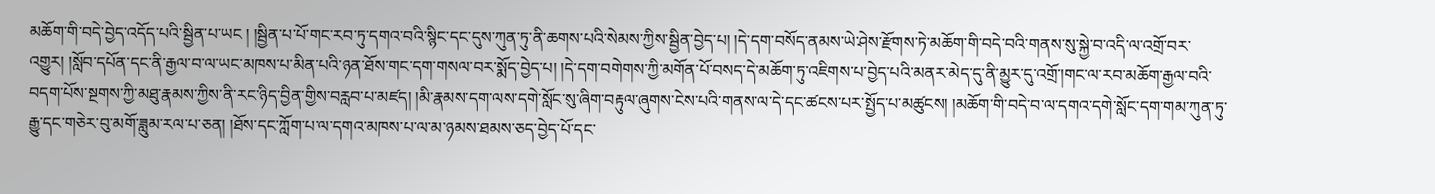མཆོག་གི་བདེ་བྱེད་འདོད་པའི་སྦྱིན་པ་ཡང ། །སྦྱིན་པ་པོ་གང་རབ་ཏུ་དགའ་བའི་སྙིང་དང་དུས་ཀུན་ཏུ་ནི་ཆགས་པའི་སེམས་ཀྱིས་སྦྱིན་བྱེད་པ། །དེ་དག་བསོད་ནམས་ཡེ་ཤེས་རྫོགས་ཏེ་མཆོག་གི་བདེ་བའི་གནས་སུ་སྐྱེ་བ་འདི་ལ་འགྲོ་བར་འགྱུར། །སློབ་དཔོན་དང་ནི་རྒྱལ་བ་ལ་ཡང་མཁས་པ་མིན་པའི་ཉན་ཐོས་གང་དག་གསལ་བར་སྨོད་བྱེད་པ། །དེ་དག་བགེགས་ཀྱི་མགོན་པོ་བསད་དེ་མཆོག་ཏུ་འཇིགས་པ་བྱེད་པའི་མནར་མེད་དུ་ནི་མྱུར་དུ་འགྲོ་།གང་ལ་རབ་མཆོག་རྒྱལ་བའི་བདག་པོས་སྔགས་ཀྱི་མཐུ་རྣམས་ཀྱིས་ནི་རང་ཉིད་བྱིན་གྱིས་བརླབ་པ་མཛད། །མི་རྣམས་དག་ལས་དགེ་སློང་སུ་ཞིག་བརྟུལ་ཞུགས་ངེས་པའི་གནས་ལ་དེ་དང་ཚངས་པར་སྤྱོད་པ་མཚུངས། །མཆོག་གི་བདེ་བ་ལ་དགའ་དགེ་སློང་དག་གམ་ཀུན་ཏུ་རྒྱུ་དང་གཅེར་བུ་མགོ་ཟླུམ་རལ་པ་ཅན། །ཐོས་དང་ཀློག་པ་ལ་དགའ་མཁས་པ་ལ་མ་ཉམས་ཐམས་ཅད་བྱེད་པོ་དང་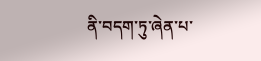ནི་བདག་ཏུ་ཞེན་པ་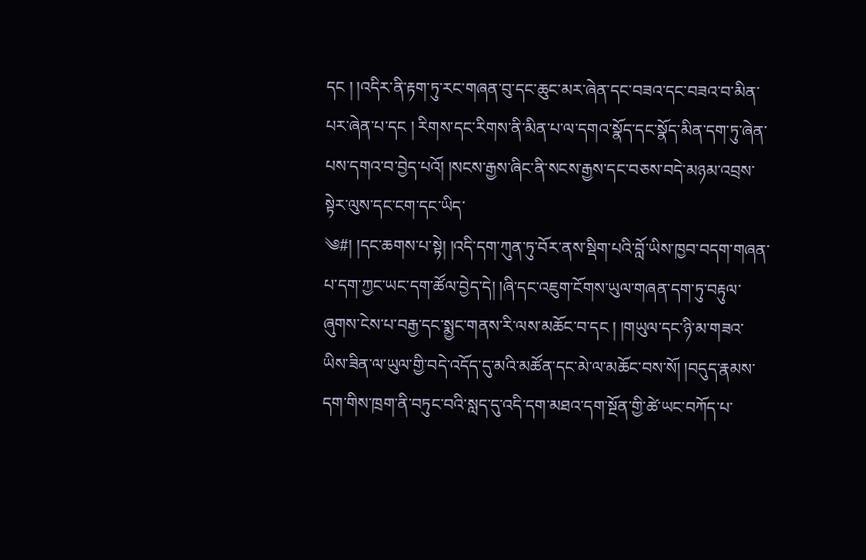དང ། །འདིར་ནི་རྟག་ཏུ་རང་གཞན་བུ་དང་ཆུང་མར་ཞེན་དང་བཟའ་དང་བཟའ་བ་མིན་པར་ཞེན་པ་དང ། རིགས་དང་རིགས་ནི་མིན་པ་ལ་དགའ་སྣོད་དང་སྣོད་མིན་དག་ཏུ་ཞེན་པས་དགའ་བ་བྱེད་པའོ། །སངས་རྒྱས་ཞིང་ནི་སངས་རྒྱས་དང་བཅས་བདེ་མཉམ་འབྲས་སྟེར་ལུས་དང་ངག་དང་ཡིད་
༄#། །དང་ཆགས་པ་སྟེ། །འདི་དག་ཀུན་ཏུ་བོར་ནས་སྡིག་པའི་བློ་ཡིས་ཁྱབ་བདག་གཞན་པ་དག་ཀྱང་ཡང་དག་ཚོལ་བྱེད་དེ། །ཞི་དང་འཇུག་ངོགས་ཡུལ་གཞན་དག་ཏུ་བརྟུལ་ཞུགས་ངེས་པ་བརྒྱ་དང་སྨྱང་གནས་རི་ལས་མཆོང་བ་དང ། །གཡུལ་དང་ཉི་མ་གཟའ་ཡིས་ཟིན་ལ་ཡུལ་གྱི་བདེ་འདོད་དུ་མའི་མཚོན་དང་མེ་ལ་མཆོང་བས་སོ། །བདུད་རྣམས་དག་གིས་ཁྲག་ནི་བཏུང་བའི་སླད་དུ་འདི་དག་མཐའ་དག་སྔོན་གྱི་ཚེ་ཡང་བཀོད་པ་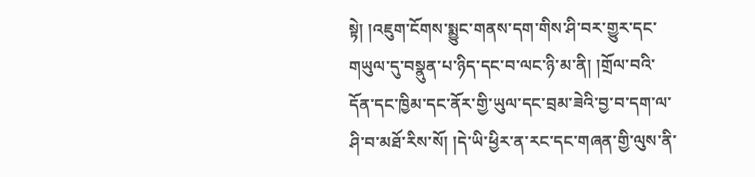སྟེ། །འཇུག་ངོགས་སྨྱུང་གནས་དག་གིས་ཤི་བར་གྱུར་དང་གཡུལ་དུ་བསྣུན་པ་ཉིད་དང་བ་ལང་ཉི་མ་ནི། །གྲོལ་བའི་དོན་དང་ཁྱིམ་དང་ནོར་གྱི་ཡུལ་དང་བྲམ་ཟེའི་བྱ་བ་དག་ལ་ཤི་བ་མཐོ་རིས་སོ། །དེ་ཡི་ཕྱིར་ན་རང་དང་གཞན་གྱི་ལུས་ནི་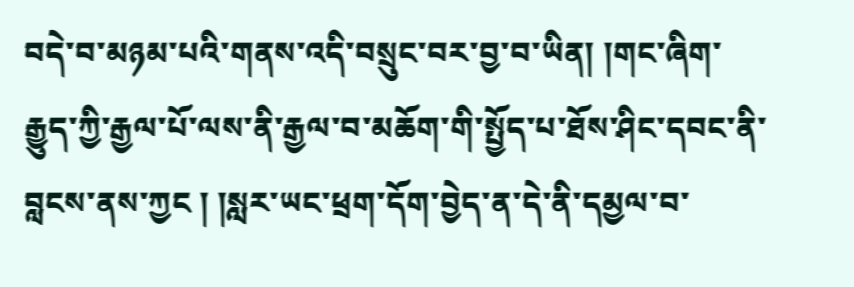བདེ་བ་མཉམ་པའི་གནས་འདི་བསྲུང་བར་བྱ་བ་ཡིན། །གང་ཞིག་རྒྱུད་ཀྱི་རྒྱལ་པོ་ལས་ནི་རྒྱལ་བ་མཆོག་གི་སྤྱོད་པ་ཐོས་ཤིང་དབང་ནི་བླངས་ནས་ཀྱང ། །སླར་ཡང་ཕྲག་དོག་བྱེད་ན་དེ་ནི་དམྱལ་བ་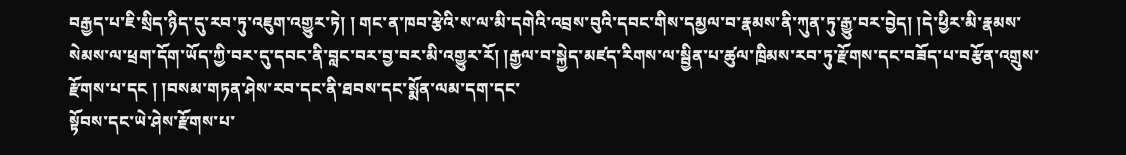བརྒྱད་པ་ཇི་སྲིད་ཉིད་དུ་རབ་ཏུ་འཇུག་འགྱུར་ཏེ། ། གང་ན་ཁབ་རྩེའི་ས་ལ་མི་དགེའི་འབྲས་བུའི་དབང་གིས་དམྱལ་བ་རྣམས་ནི་ཀུན་ཏུ་རྒྱུ་བར་བྱེད། །དེ་ཕྱིར་མི་རྣམས་སེམས་ལ་ཕྲག་དོག་ཡོད་ཀྱི་བར་དུ་དབང་ནི་བླང་བར་བྱ་བར་མི་འགྱུར་རོ། །རྒྱལ་བ་སྐྱེད་མཛད་རིགས་ལ་སྦྱིན་པ་ཚུལ་ཁྲིམས་རབ་ཏུ་རྫོགས་དང་བཟོད་པ་བརྩོན་འགྲུས་རྫོགས་པ་དང ། །བསམ་གཏན་ཤེས་རབ་དང་ནི་ཐབས་དང་སྨོན་ལམ་དག་དང་
སྟོབས་དང་ཡེ་ཤེས་རྫོགས་པ་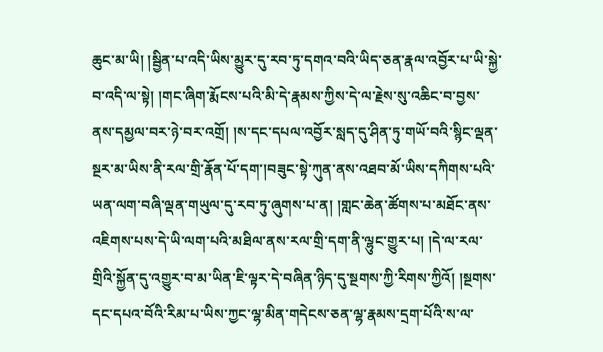ཆུང་མ་ཡི། །སྦྱིན་པ་འདི་ཡིས་མྱུར་དུ་རབ་ཏུ་དགའ་བའི་ཡིད་ཅན་རྣལ་འབྱོར་པ་ཡི་སྐྱེ་བ་འདི་ལ་སྟེ། །གང་ཞིག་རྨོངས་པའི་མི་དེ་རྣམས་ཀྱིས་དེ་ལ་རྗེས་སུ་འཆིང་བ་བྱས་ནས་དམྱལ་བར་ཉེ་བར་འགྲོ། །ས་དང་དཔལ་འབྱོར་སླད་དུ་ཤིན་ཏུ་གཡོ་བའི་སྙིང་ལྡན་སྔར་མ་ཡིས་ནི་རལ་གྲི་རྣོན་པོ་དག་།བཟུང་སྟེ་ཀུན་ནས་འཐབ་མོ་ཡིས་དཀིགས་པའི་ཡན་ལག་བཞི་ལྡན་གཡུལ་དུ་རབ་ཏུ་ཞུགས་པ་ན། །གླང་ཆེན་ཚོགས་པ་མཐོང་ནས་འཇིགས་པས་དེ་ཡི་ལག་པའི་མཐིལ་ནས་རལ་གྲི་དག་ནི་ལྷུང་གྱུར་པ། །དེ་ལ་རལ་གྲིའི་སྐྱོན་དུ་འགྱུར་བ་མ་ཡིན་ཇི་ལྟར་དེ་བཞིན་ཉིད་དུ་སྔགས་ཀྱི་རིགས་ཀྱིའོ། །སྔགས་དང་དཔའ་བོའི་རིམ་པ་ཡིས་ཀྱང་ལྷ་མིན་གདེངས་ཅན་ལྷ་རྣམས་དྲག་པོའི་ས་ལ་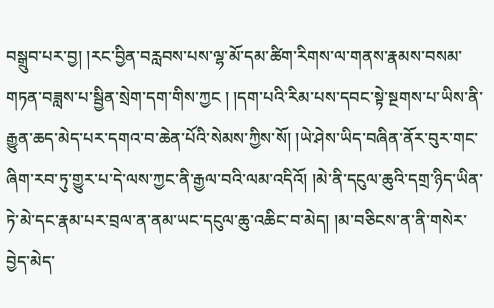བསྒྲུབ་པར་བྱ། །རང་བྱིན་བརླབས་པས་ལྷ་མོ་དམ་ཚིག་རིགས་ལ་གནས་རྣམས་བསམ་གཏན་བཟླས་པ་སྦྱིན་སྲེག་དག་གིས་ཀྱང ། །དག་པའི་རིམ་པས་དབང་སྟེ་སྔགས་པ་ཡིས་ནི་རྒྱུན་ཆད་མེད་པར་དགའ་བ་ཆེན་པོའི་སེམས་ཀྱིས་སོ། །ཡེ་ཤེས་ཡིད་བཞིན་ནོར་བུར་གང་ཞིག་རབ་ཏུ་གྱུར་པ་དེ་ལས་ཀྱང་ནི་རྒྱལ་བའི་ལམ་འདིའོ། །མེ་ནི་དངུལ་ཆུའི་དགྲ་ཉིད་ཡིན་ཏེ་མེ་དང་རྣམ་པར་བྲལ་ན་ནམ་ཡང་དངུལ་ཆུ་འཆིང་བ་མེད། །མ་བཅིངས་ན་ནི་གསེར་བྱེད་མེད་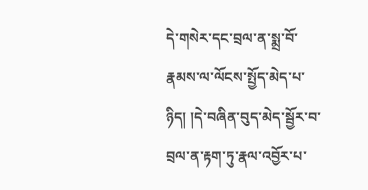དེ་གསེར་དང་བྲལ་ན་སྨྲ་བོ་རྣམས་ལ་ལོངས་སྤྱོད་མེད་པ་ཉིད། །དེ་བཞིན་བུད་མེད་སྦྱོར་བ་བྲལ་ན་རྟག་ཏུ་རྣལ་འབྱོར་པ་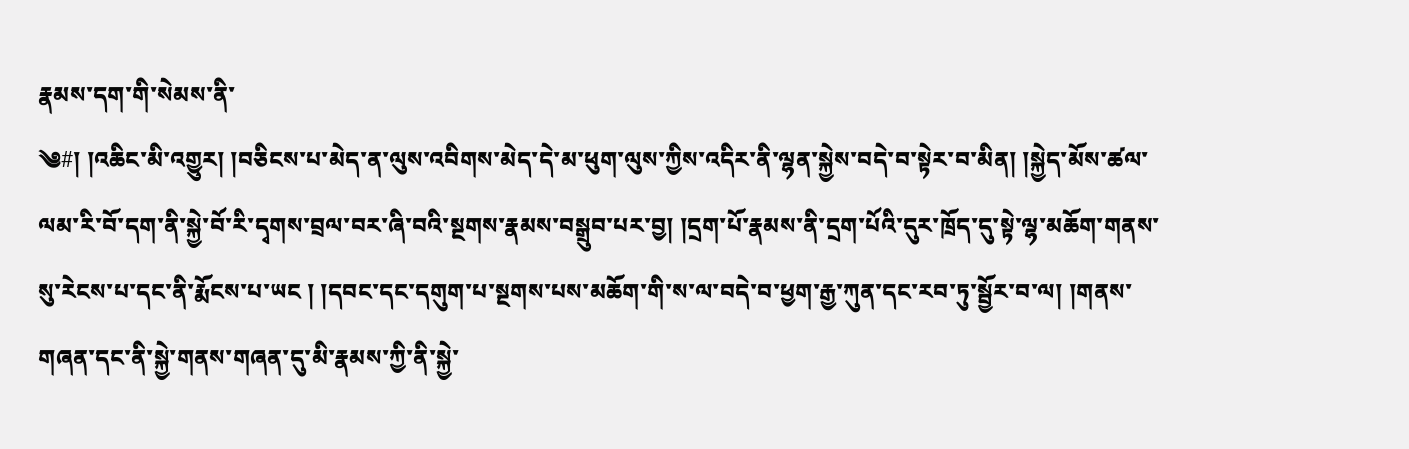རྣམས་དག་གི་སེམས་ནི་
༄#། །འཆིང་མི་འགྱུར། །བཅིངས་པ་མེད་ན་ལུས་འབིགས་མེད་དེ་མ་ཕུག་ལུས་ཀྱིས་འདིར་ནི་ལྷན་སྐྱེས་བདེ་བ་སྟེར་བ་མིན། །སྐྱེད་མོས་ཚལ་ལམ་རི་བོ་དག་ནི་སྐྱེ་བོ་རི་དྭགས་བྲལ་བར་ཞི་བའི་སྔགས་རྣམས་བསྒྲུབ་པར་བྱ། །དྲག་པོ་རྣམས་ནི་དྲག་པོའི་དུར་ཁྲོད་དུ་སྟེ་ལྷ་མཆོག་གནས་སུ་རེངས་པ་དང་ནི་རྨོངས་པ་ཡང ། །དབང་དང་དགུག་པ་སྔགས་པས་མཆོག་གི་ས་ལ་བདེ་བ་ཕྱག་རྒྱ་ཀུན་དང་རབ་ཏུ་སྦྱོར་བ་ལ། །གནས་གཞན་དང་ནི་སྐྱེ་གནས་གཞན་དུ་མི་རྣམས་ཀྱི་ནི་སྐྱེ་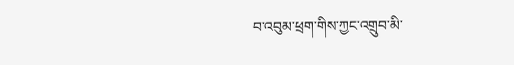བ་འབུམ་ཕྲག་གིས་ཀྱང་འགྲུབ་མི་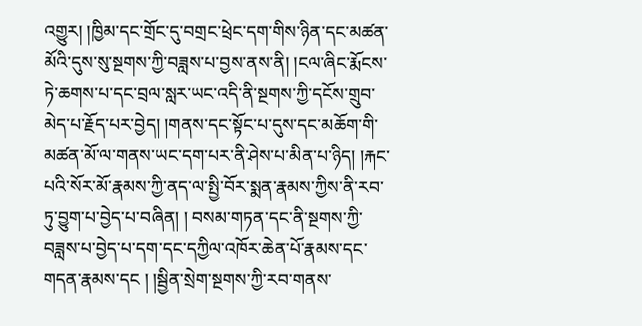འགྱུར། །ཁྱིམ་དང་གྲོང་དུ་བགྲང་ཕྲེང་དག་གིས་ཉིན་དང་མཚན་མོའི་དུས་སུ་སྔགས་ཀྱི་བཟླས་པ་བྱས་ནས་ནི། །ངལ་ཞིང་རྨོངས་ཏེ་ཆགས་པ་དང་བྲལ་སླར་ཡང་འདི་ནི་སྔགས་ཀྱི་དངོས་གྲུབ་མེད་པ་རྗོད་པར་བྱེད། །གནས་དང་སྟོང་པ་དུས་དང་མཆོག་གི་མཚན་མོ་ལ་གནས་ཡང་དག་པར་ནི་ཤེས་པ་མིན་པ་ཉིད། །རྐང་པའི་སོར་མོ་རྣམས་ཀྱི་ནད་ལ་སྤྱི་བོར་སྨན་རྣམས་ཀྱིས་ནི་རབ་ཏུ་བྱུག་པ་བྱེད་པ་བཞིན། ། བསམ་གཏན་དང་ནི་སྔགས་ཀྱི་བཟླས་པ་བྱེད་པ་དག་དང་དཀྱིལ་འཁོར་ཆེན་པོ་རྣམས་དང་གདན་རྣམས་དང ། །སྦྱིན་སྲེག་སྔགས་ཀྱི་རབ་གནས་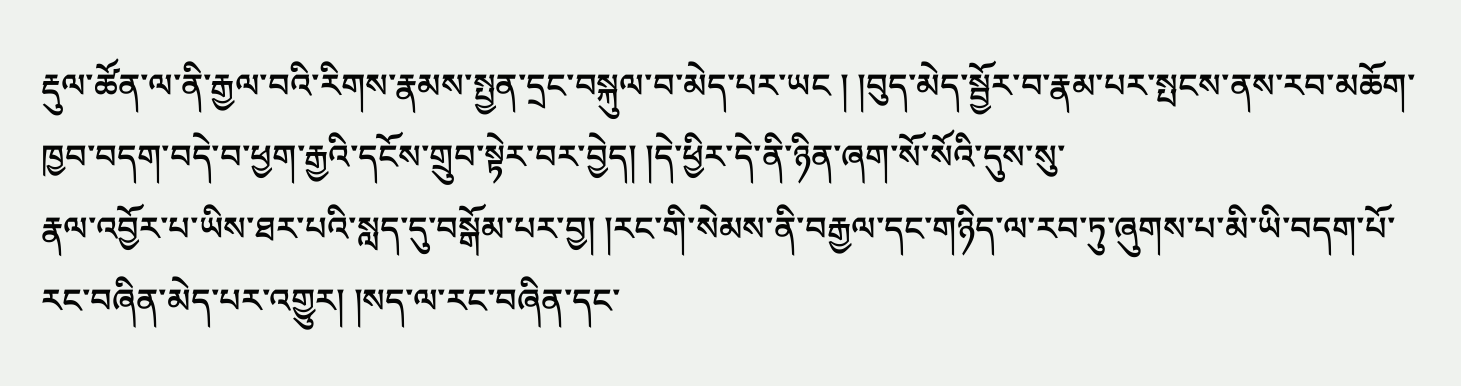རྡུལ་ཚོན་ལ་ནི་རྒྱལ་བའི་རིགས་རྣམས་སྤྱན་དྲང་བསྐུལ་བ་མེད་པར་ཡང ། །བུད་མེད་སྦྱོར་བ་རྣམ་པར་སྤངས་ནས་རབ་མཆོག་ཁྱབ་བདག་བདེ་བ་ཕྱག་རྒྱའི་དངོས་གྲུབ་སྟེར་བར་བྱེད། །དེ་ཕྱིར་དེ་ནི་ཉིན་ཞག་སོ་སོའི་དུས་སུ་
རྣལ་འབྱོར་པ་ཡིས་ཐར་པའི་སླད་དུ་བསྒོམ་པར་བྱ། །རང་གི་སེམས་ནི་བརྒྱལ་དང་གཉིད་ལ་རབ་ཏུ་ཞུགས་པ་མི་ཡི་བདག་པོ་རང་བཞིན་མེད་པར་འགྱུར། །སད་ལ་རང་བཞིན་དང་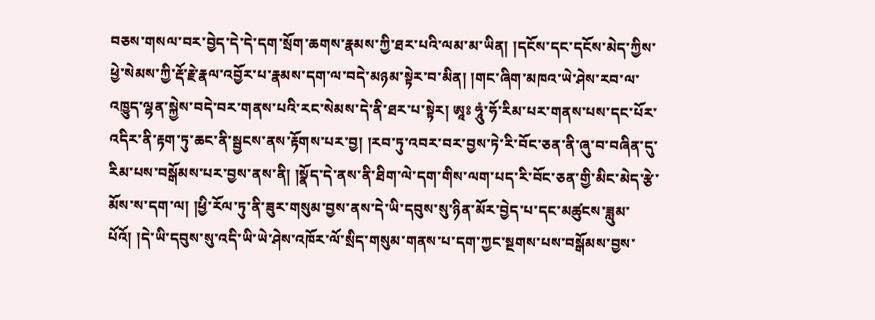བཅས་གསལ་བར་བྱེད་དེ་དེ་དག་སྲོག་ཆགས་རྣམས་ཀྱི་ཐར་པའི་ལམ་མ་ཡིན། །དངོས་དང་དངོས་མེད་ཀྱིས་ཕྱེ་སེམས་ཀྱི་རྡོ་རྗེ་རྣལ་འབྱོར་པ་རྣམས་དག་ལ་བདེ་མཉམ་སྟེར་བ་མིན། །གང་ཞིག་མཁའ་ཡེ་ཤེས་རབ་ལ་འཁྱུད་ལྷན་སྐྱེས་བདེ་བར་གནས་པའི་རང་སེམས་དེ་ནི་ཐར་པ་སྟེར། ཨཱཿ ཧཱུཾ་ཧོ་རིམ་པར་གནས་པས་དང་པོར་འདིར་ནི་རྟག་ཏུ་ཆང་ནི་སྦྱངས་ནས་རྟོགས་པར་བྱ། །རབ་ཏུ་འབར་བར་བྱས་ཏེ་རི་བོང་ཅན་ནི་ཞུ་བ་བཞིན་དུ་རིམ་པས་བསྒོམས་པར་བྱས་ནས་ནི། །སྣོད་དེ་ནས་ནི་ཐིག་ལེ་དག་གིས་ལག་པད་རི་བོང་ཅན་གྱི་མིང་མེད་རྩེ་མོས་ས་དག་ལ། །ཕྱི་རོལ་ཏུ་ནི་ཟུར་གསུམ་བྱས་ནས་དེ་ཡི་དབུས་སུ་ཉིན་མོར་བྱེད་པ་དང་མཚུངས་ཟླུམ་པོའོ། །དེ་ཡི་དབུས་སུ་འདི་ཡི་ཡེ་ཤེས་འཁོར་ལོ་སྲིད་གསུམ་གནས་པ་དག་ཀྱང་སྔགས་པས་བསྒོམས་བྱས་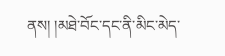ནས། །མཐེ་བོང་དང་ནི་མིང་མེད་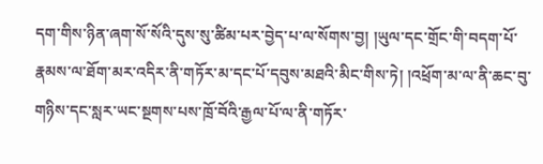དག་གིས་ཉིན་ཞག་སོ་སོའི་དུས་སུ་ཚིམ་པར་བྱེད་པ་ལ་སོགས་བྱ། །ཡུལ་དང་གྲོང་གི་བདག་པོ་རྣམས་ལ་ཐོག་མར་འདིར་ནི་གཏོར་མ་དང་པོ་དབུས་མཐའི་མིང་གིས་ཏེ། །འཕྲོག་མ་ལ་ནི་ཆང་བུ་གཉིས་དང་སླར་ཡང་སྔགས་པས་ཁྲོ་བོའི་རྒྱལ་པོ་ལ་ནི་གཏོར་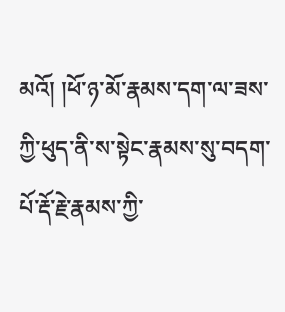མའོ། །ཕོ་ཉ་མོ་རྣམས་དག་ལ་ཟས་ཀྱི་ཕུད་ནི་ས་སྟེང་རྣམས་སུ་བདག་པོ་རྡོ་རྗེ་རྣམས་ཀྱི་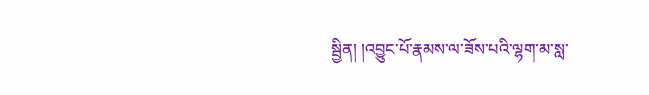སྦྱིན། །འབྱུང་པོ་རྣམས་ལ་ཟོས་པའི་ལྷག་མ་སླ་